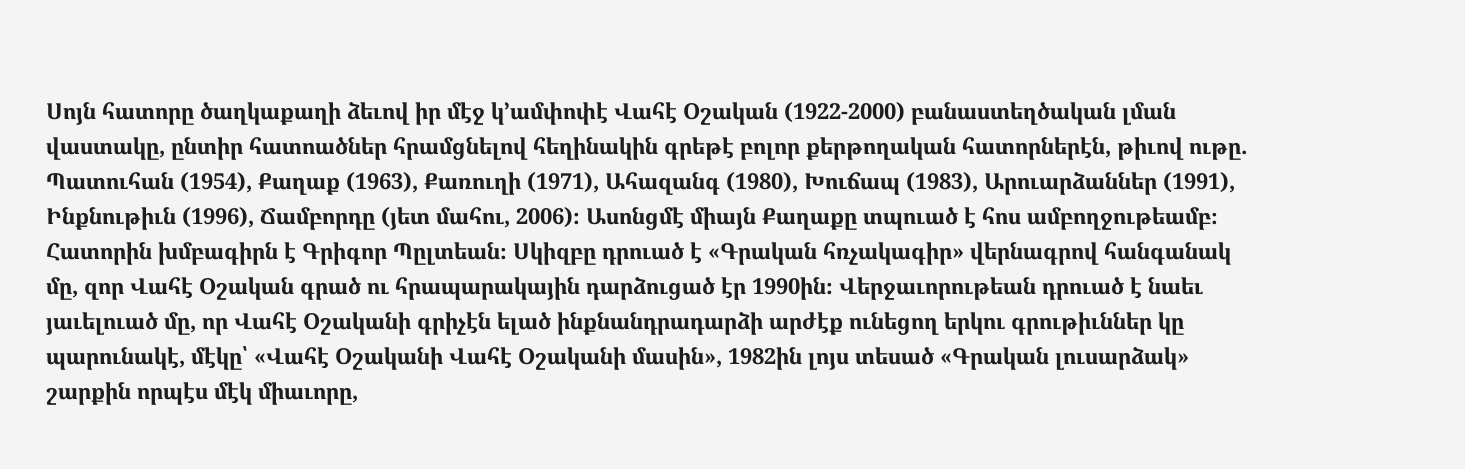Սոյն հատորը ծաղկաքաղի ձեւով իր մէջ կ՚ամփոփէ Վահէ Օշական (1922-2000) բանաստեղծական լման վաստակը, ընտիր հատոածներ հրամցնելով հեղինակին գրեթէ բոլոր քերթողական հատորներէն, թիւով ութը. Պատուհան (1954), Քաղաք (1963), Քառուղի (1971), Ահազանգ (1980), Խուճապ (1983), Արուարձաններ (1991), Ինքնութիւն (1996), Ճամբորդը (յետ մահու, 2006)։ Ասոնցմէ միայն Քաղաքը տպուած է հոս ամբողջութեամբ։ Հատորին խմբագիրն է Գրիգոր Պըլտեան։ Սկիզբը դրուած է «Գրական հռչակագիր» վերնագրով հանգանակ մը, զոր Վահէ Օշական գրած ու հրապարակային դարձուցած էր 1990ին։ Վերջաւորութեան դրուած է նաեւ յաւելուած մը, որ Վահէ Օշականի գրիչէն ելած ինքնանդրադարձի արժէք ունեցող երկու գրութիւններ կը պարունակէ, մէկը՝ «Վահէ Օշականի Վահէ Օշականի մասին», 1982ին լոյս տեսած «Գրական լուսարձակ» շարքին որպէս մէկ միաւորը,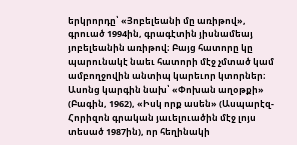երկրորդը՝ «Յոբելեանի մը առիթով», գրուած 1994ին, գրագէտին յիսնամեայ յոբելեանին առիթով։ Բայց հատորը կը պարունակէ նաեւ հատորի մէջ չմտած կամ ամբողջովին անտիպ կարեւոր կտորներ։ Ասոնց կարգին նախ՝ «Փոխան աղօթքի» (Բագին, 1962), «Իսկ որք ասեն» (Ասպարէզ-Հորիզոն գրական յաւելուածին մէջ լոյս տեսած 1987ին), որ հեղինակի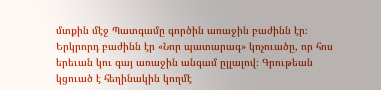մտքին մէջ Պատգամը գործին առաջին բաժինն էր։ Երկրորդ բաժինն էր «Նոր պատարագ» կոչուածը, որ հոս երեւան կու գայ առաջին անգամ ըլլալով։ Գրութեան կցուած է հեղինակին կողմէ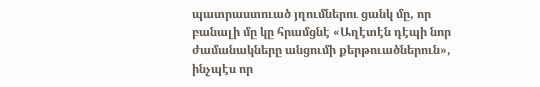պատրաստուած յղումներու ցանկ մը, որ բանալի մը կը հրամցնէ «Աղէտէն դէպի նոր ժամանակները անցումի քերթուածներուն», ինչպէս որ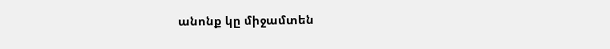անոնք կը միջամտեն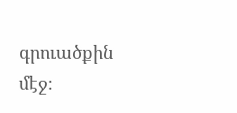գրուածքին մէջ։